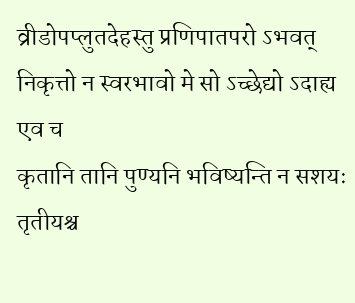व्रीडोपप्लुतदेहस्तु प्रणिपातपरो ऽभवत्
निकृत्तो न स्वरभावो मे सो ऽच्छेद्यो ऽदाह्य एव च
कृतानि तानि पुण्यनि भविष्यन्ति न सशयः
तृतीयश्च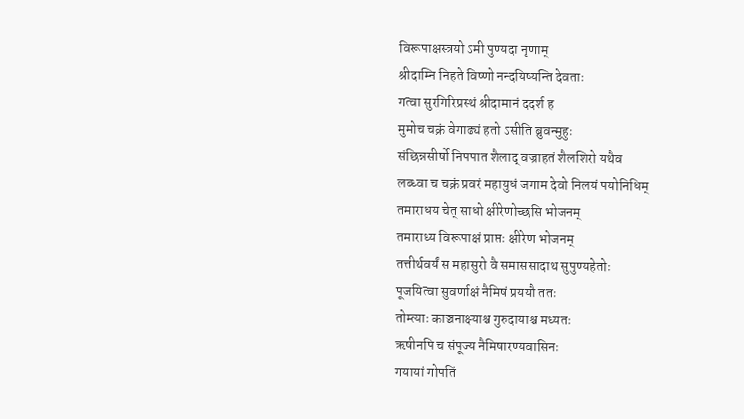विरूपाक्षस्त्रयो ऽमी पुण्यदा नृणाम्
श्रीदाम्नि निहते विष्णो नन्दयिष्यन्ति देवताः
गत्वा सुरगिरिप्रस्थं श्रीदामानं ददर्श ह
मुमोच चक्रं वेगाढ्यं हतो ऽसीति ब्रुवन्मुहुः
संछिन्नसीर्षो निपपात शैलाद् वज्राहतं शैलशिरो यथैव
लब्ध्वा च चक्रं प्रवरं महायुधं जगाम देवो निलयं पयोनिधिम्
तमाराधय चेत् साधो क्षीरेणोच्छसि भोजनम्
तमाराध्य विरूपाक्षं प्राप्तः क्षीरेण भोजनम्
तत्तीर्थवर्यं स महासुरो वै समाससादाथ सुपुण्यहेतोः
पूजयित्वा सुवर्णाक्षं नैमिषं प्रययौ ततः
तोम्त्याः काञ्चनाक्ष्याश्च गुरुदायाश्च मध्यतः
ऋषीनपि च संपूज्य नैमिषारण्यवासिनः
गयायां गोपतिं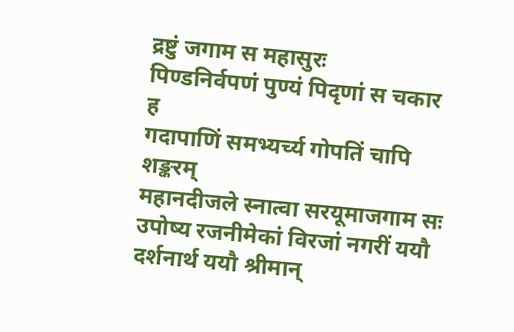द्रष्टुं जगाम स महासुरः
पिण्डनिर्वपणं पुण्यं पिदृणां स चकार ह
गदापाणिं समभ्यर्च्य गोपतिं चापि शङ्करम्
महानदीजले स्नात्वा सरयूमाजगाम सः
उपोष्य रजनीमेकां विरजां नगरीं ययौ
दर्शनार्थ ययौ श्रीमान्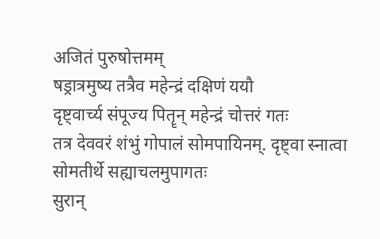अजितं पुरुषोत्तमम्
षड्रात्रमुष्य तत्रैव महेन्द्रं दक्षिणं ययौ
दृष्ट्वार्च्य संपूज्य पितॄन् महेन्द्रं चोत्तरं गतः
तत्र देववरं शंभुं गोपालं सोमपायिनम्. दृष्ट्वा स्नात्वा सोमतीर्थे सह्याचलमुपागतः
सुरान्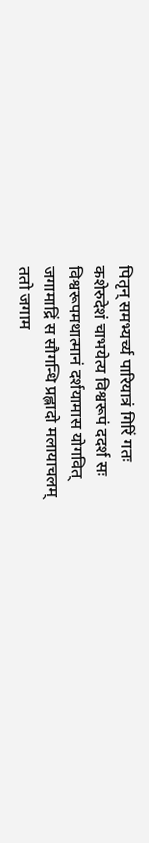पितृन् समभ्यर्च्य पारियात्रं गिरिं गतः
कशेरुदेशं चाभयेत्य विश्वरूपं ददर्श सः
विश्वरूपमथात्मानं दर्शयामास योगवित्
जगामाद्रिं स सौगन्धि प्रह्लादो मलायाचलम्
ततो जगाम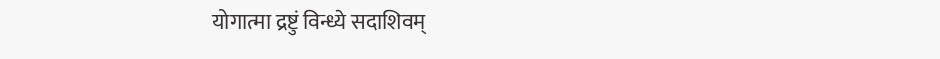योगात्मा द्रष्टुं विन्ध्ये सदाशिवम्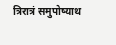त्रिरात्रं समुपोष्याथ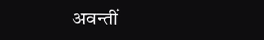अवन्तीं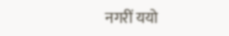नगरीं ययो